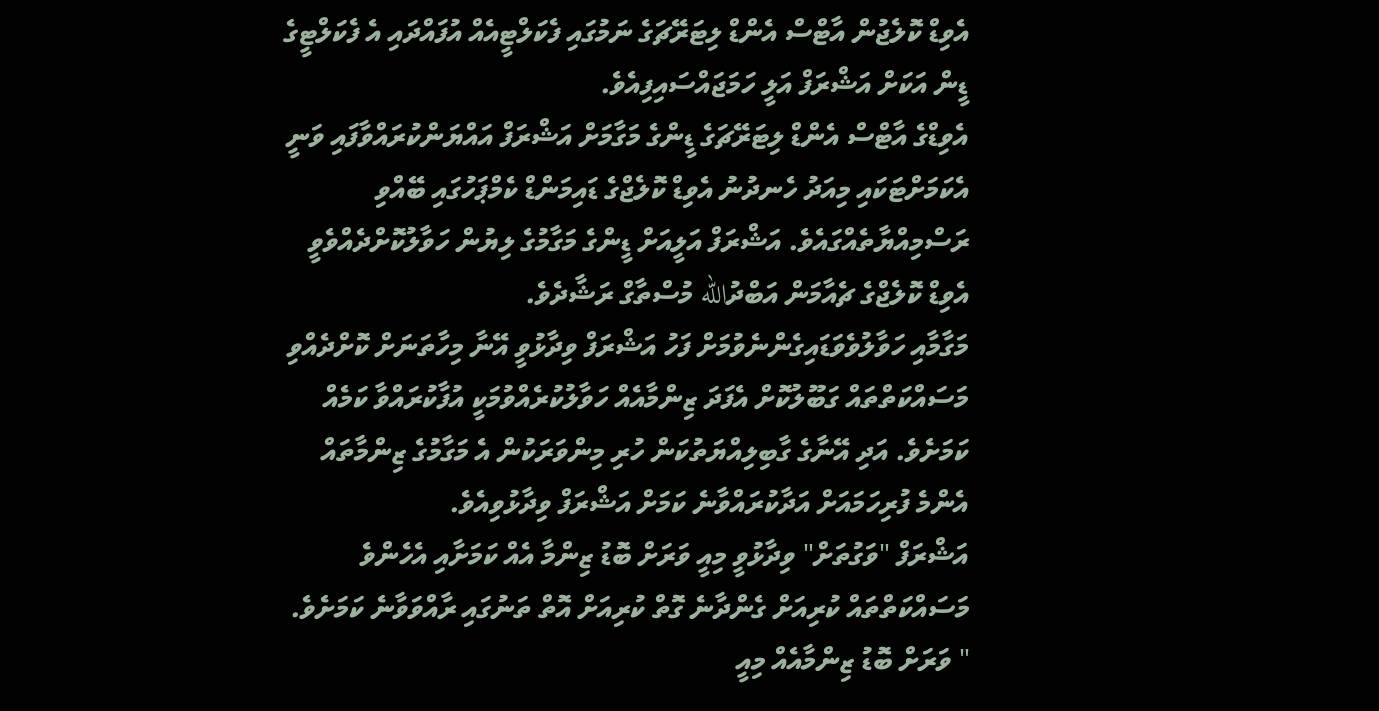އެވިޑް ކޮލެޖުން އާޓްސް އެންޑް ލިޓަރޭޗަގެ ނަމުގައި ފެކަލްޓީއެއް އުފައްދައި އެ ފެކަލްޓީގެ ޑީން އަކަށް އަޝްރަފް އަލީ ހަމަޖައްސައިފިއެވެ.
އެވިޑްގެ އާޓްސް އެންޑް ލިޓަރޭޗަގެ ޑީންގެ މަގާމަށް އަޝްރަފް އައްޔަންކުރައްވާފައި ވަނީ އެކަމަށްޓަކައި މިއަދު ހެނދުނު އެވިޑް ކޮލެޖްގެ ޑައިމަންޑް ކެމްޕަހުގައި ބޭއްވި ރަސްމިއްޔާތެއްގައެވެ. އަޝްރަފް އަލީއަށް ޑީންގެ މަގާމުގެ ލިޔުން ހަވާލުކޮށްދެއްވެވީ އެވިޑް ކޮލެޖްގެ ޗެއާމަން އަބްދުالله މުސްތާގް ރަޝާދެވެ.
މަގާމާއި ހަވާލުވެވަޑައިގެންނެވުމަށް ފަހު އަޝްރަފް ވިދާޅުވީ އޭނާ މިހާތަނަށް ކޮށްދެއްވި މަސައްކަތްތައް ގަބޫލުކޮށް އެފަދަ ޒިންމާއެއް ހަވާލުކުރެއްވުމަކީ އުފާކުރައްވާ ކަމެއް ކަމަށެވެ. އަދި އޭނާގެ ގާބިލިއްޔަތުކަން ހުރި މިންވަރަކުން އެ މަގާމުގެ ޒިންމާތައް އެންމެ ފުރިހަމައަށް އަދާކުރައްވާނެ ކަމަށް އަޝްރަފް ވިދާޅުވިއެވެ.
އަޝްރަފް "ވަގުތަށް" ވިދާޅުވީ މިއީ ވަރަށް ބޮޑު ޒިންމާ އެއް ކަމަށާއި އެހެންވެ މަސައްކަތްތައް ކުރިއަށް ގެންދާނެ ގޮތް ކުރިއަށް އޮތް ތަނުގައި ރާއްވަވާނެ ކަމަށެވެ.
" ވަރަށް ބޮޑު ޒިންމާއެއް މިއީ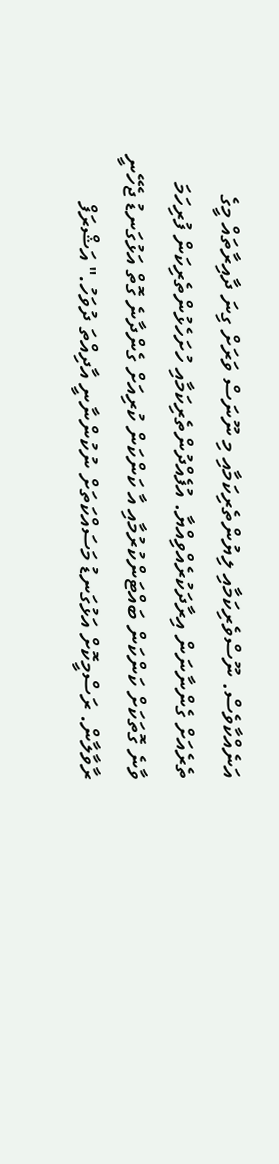އަނެއްކާވެސް. ނޫސްވެރިކަމާއި ލިޔުންތެރިކަމާއި މި ނޫނަސް ވަރަށް ގިނަ ދާއިރާތައް މީގެ ތެރެއަށް ގެންނާނަން އިރާދަކުރެއްވިއްޔާ. އުފެއްދުންތެރިކަމާއި ހުށަހެޅުންތެރިކަން ފުރިހަމަ ވާނެ ގޮތަކަށް ކަންކަން ބައްޓަންކުރުމާއި އާ ކަންކަން ކުރިއަށް ގެންދާނެ ގޮތް އަޅުގަނޑު ޖެހޭނީ ރާވާލާން. ރަސްމީކޮށް އަޅުގަނޑު މަސައްކަތަށް ނުކުންނާނީ އާދިއްތަ ދުވަހު." އަޝްރަފް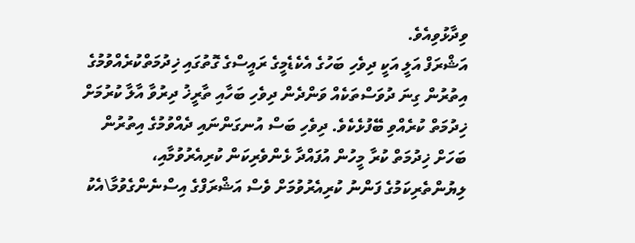ވިދާޅުވިއެވެ.
އަޝްރަފް އަލީ އަކީ ދިވެހި ބަހުގެ އެކެޑެމީގެ ރައީސްގެ ގޮތުގައި ޚިދުމަތްކުރެއްވުމުގެ އިތުރުން ގިނަ ދުވަސްތަކެއް ވަންދެން ދިވެހި ބަހާއި ތާރީޚު ދިރުވާ އާލާ ކުރުމަށް ޚިދުމަތް ކުރެއްވި ބޭފުޅެކެވެ. ދިވެހި ބަސް އުނގަންނައި ދެއްވުމުގެ އިތުރުން ބަހަށް ޚިދުމަތް ކުރާ މީހުން އުފައްދާ ޅެންވެރިކަން ކުރިއެރުވުމާއި، ލިޔުންތެރިކަމުގެ ފަންނު ކުރިއެރުވުމަށް ވެސް އަޝްރަފްގެ އިސްނެންގެވުމާ\އެކު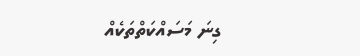ގިނަ މަސައްކަތްތަކެއް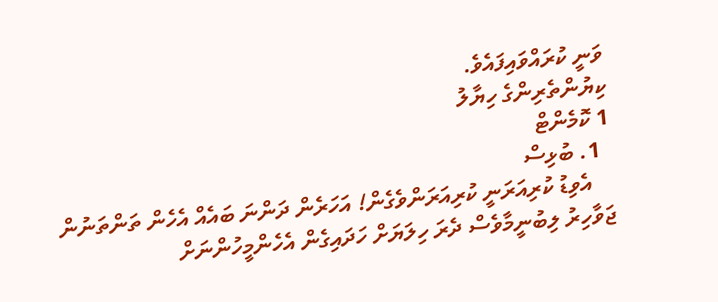ވަނީ ކުރައްވައިފައެވެ.
ކިޔުންތެރިންގެ ހިޔާލު
1 ކޮމެންޓް
  1. ބުޅިސް
    އެވިޑު ކުރިއަރަނީ ކުރިއަރަންވެގެން! އަހަރެން ދަންނަ ބައެއް އެހެން ތަންތަނުން ޖަވާހިރު ލިބުނީމާވެސް ދެރަ ހިލަޔަށް ހަދައިގެން އެހެންމީހުންނަށް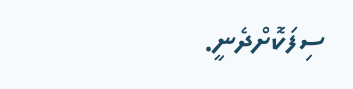ސިފަކޮށްދެނީ.